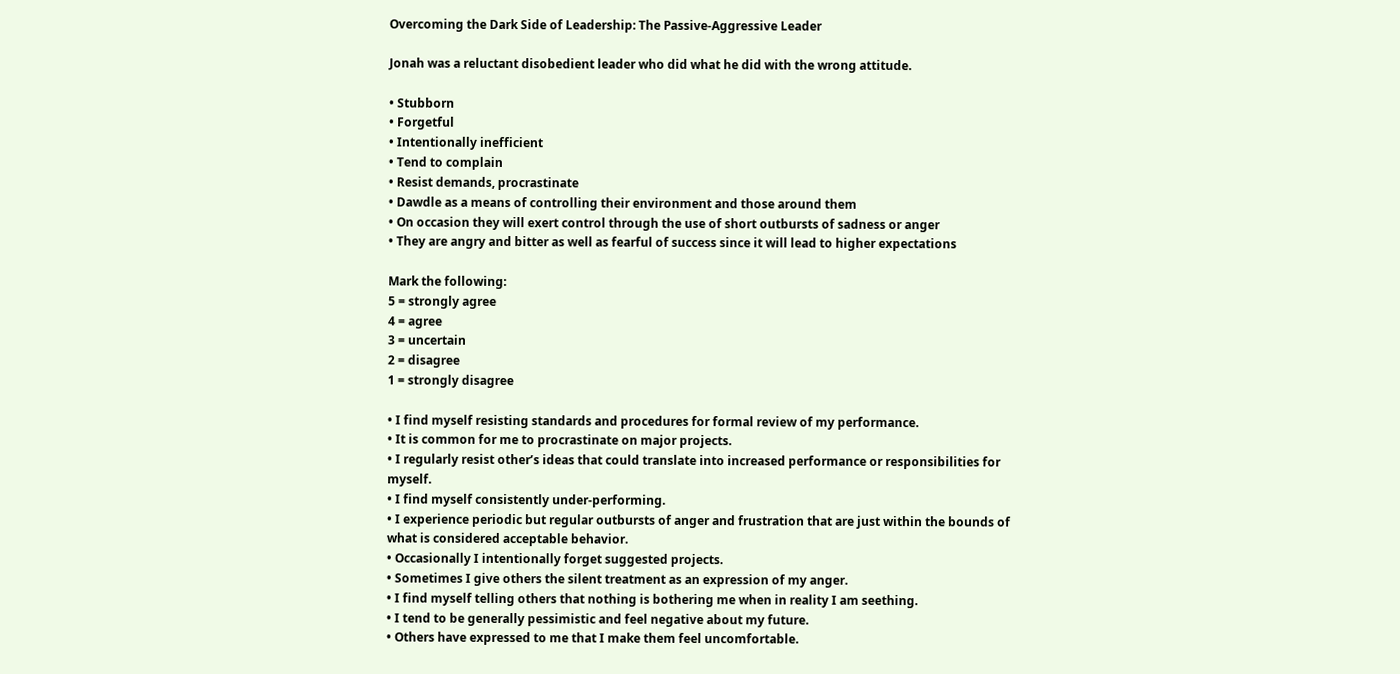Overcoming the Dark Side of Leadership: The Passive-Aggressive Leader

Jonah was a reluctant disobedient leader who did what he did with the wrong attitude.

• Stubborn
• Forgetful
• Intentionally inefficient
• Tend to complain
• Resist demands, procrastinate
• Dawdle as a means of controlling their environment and those around them
• On occasion they will exert control through the use of short outbursts of sadness or anger
• They are angry and bitter as well as fearful of success since it will lead to higher expectations

Mark the following:
5 = strongly agree
4 = agree
3 = uncertain
2 = disagree
1 = strongly disagree

• I find myself resisting standards and procedures for formal review of my performance.
• It is common for me to procrastinate on major projects.
• I regularly resist other’s ideas that could translate into increased performance or responsibilities for myself.
• I find myself consistently under-performing.
• I experience periodic but regular outbursts of anger and frustration that are just within the bounds of what is considered acceptable behavior.
• Occasionally I intentionally forget suggested projects.
• Sometimes I give others the silent treatment as an expression of my anger.
• I find myself telling others that nothing is bothering me when in reality I am seething.
• I tend to be generally pessimistic and feel negative about my future.
• Others have expressed to me that I make them feel uncomfortable.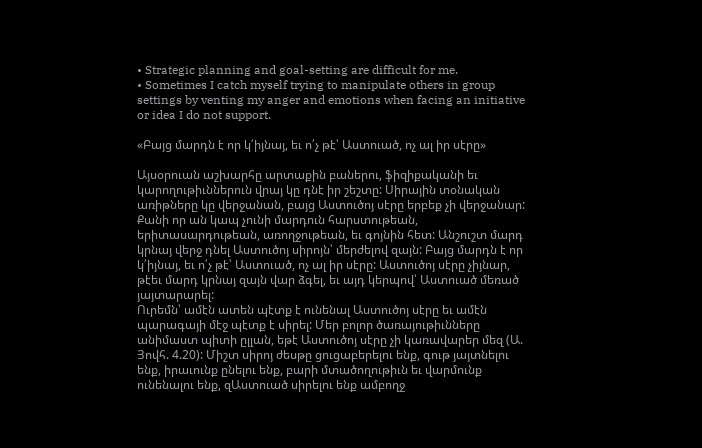• Strategic planning and goal-setting are difficult for me.
• Sometimes I catch myself trying to manipulate others in group settings by venting my anger and emotions when facing an initiative or idea I do not support.

«Բայց մարդն է որ կ՛իյնայ, եւ ո՛չ թէ՝ Աստուած, ոչ ալ իր սէրը»

Այսօրուան աշխարհը արտաքին բաներու, ֆիզիքականի եւ կարողութիւններուն վրայ կը դնէ իր շեշտը: Սիրային տօնական առիթները կը վերջանան, բայց Աստուծոյ սէրը երբեք չի վերջանար: Քանի որ ան կապ չունի մարդուն հարստութեան, երիտասարդութեան, առողջութեան, եւ գոյնին հետ: Անշուշտ մարդ կրնայ վերջ դնել Աստուծոյ սիրոյն՝ մերժելով զայն: Բայց մարդն է որ կ՛իյնայ, եւ ո՛չ թէ՝ Աստուած, ոչ ալ իր սէրը: Աստուծոյ սէրը չիյնար, թէեւ մարդ կրնայ զայն վար ձգել, եւ այդ կերպով՝ Աստուած մեռած յայտարարել:
Ուրեմն՝ ամէն ատեն պէտք է ունենալ Աստուծոյ սէրը եւ ամէն պարագայի մէջ պէտք է սիրել: Մեր բոլոր ծառայութիւնները անիմաստ պիտի ըլլան, եթէ Աստուծոյ սէրը չի կառավարեր մեզ (Ա. Յովհ. 4.20): Միշտ սիրոյ ժեսթը ցուցաբերելու ենք, գութ յայտնելու ենք, իրաւունք ընելու ենք, բարի մտածողութիւն եւ վարմունք ունենալու ենք, զԱստուած սիրելու ենք ամբողջ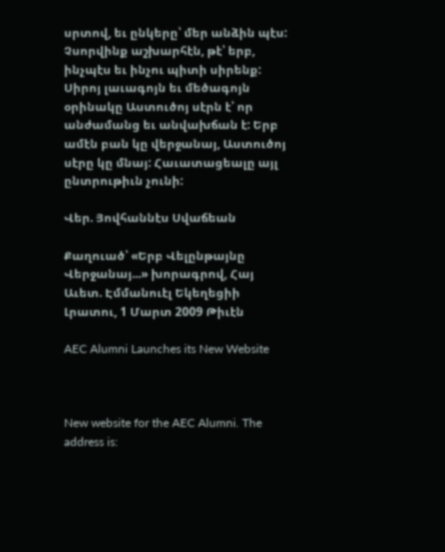սրտով, եւ ընկերը՝ մեր անձին պէս:
Չսորվինք աշխարհէն, թէ՝ երբ, ինչպէս եւ ինչու պիտի սիրենք: Սիրոյ լաւագոյն եւ մեծագոյն օրինակը Աստուծոյ սէրն է՝ որ անժամանց եւ անվախճան է: Երբ ամէն բան կը վերջանայ, Աստուծոյ սէրը կը մնայ: Հաւատացեալը այլ ընտրութիւն չունի:

Վեր. Յովհաննէս Սվաճեան

Քաղուած՝ «Երբ Վելընթայնը Վերջանայ...» խորագրով, Հայ Աւետ. Էմմանուէլ Եկեղեցիի Լրատու, 1 Մարտ 2009 Թիւէն

AEC Alumni Launches its New Website



New website for the AEC Alumni. The address is: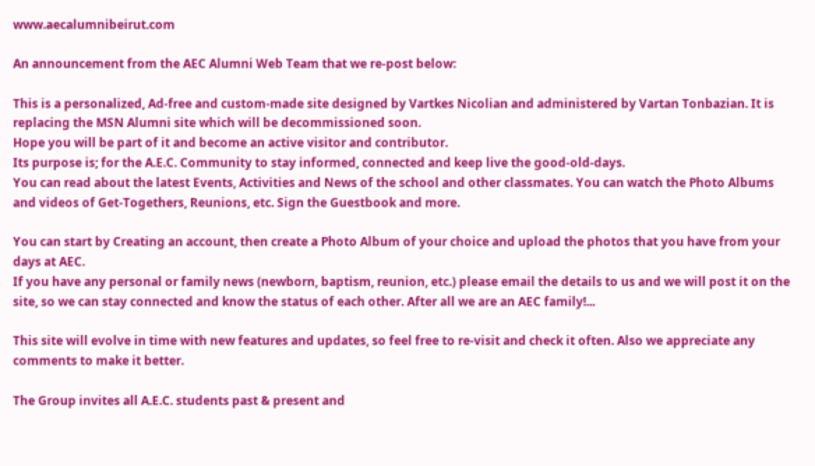www.aecalumnibeirut.com

An announcement from the AEC Alumni Web Team that we re-post below:

This is a personalized, Ad-free and custom-made site designed by Vartkes Nicolian and administered by Vartan Tonbazian. It is replacing the MSN Alumni site which will be decommissioned soon.
Hope you will be part of it and become an active visitor and contributor.
Its purpose is; for the A.E.C. Community to stay informed, connected and keep live the good-old-days.
You can read about the latest Events, Activities and News of the school and other classmates. You can watch the Photo Albums and videos of Get-Togethers, Reunions, etc. Sign the Guestbook and more.

You can start by Creating an account, then create a Photo Album of your choice and upload the photos that you have from your days at AEC.
If you have any personal or family news (newborn, baptism, reunion, etc.) please email the details to us and we will post it on the site, so we can stay connected and know the status of each other. After all we are an AEC family!...

This site will evolve in time with new features and updates, so feel free to re-visit and check it often. Also we appreciate any comments to make it better.

The Group invites all A.E.C. students past & present and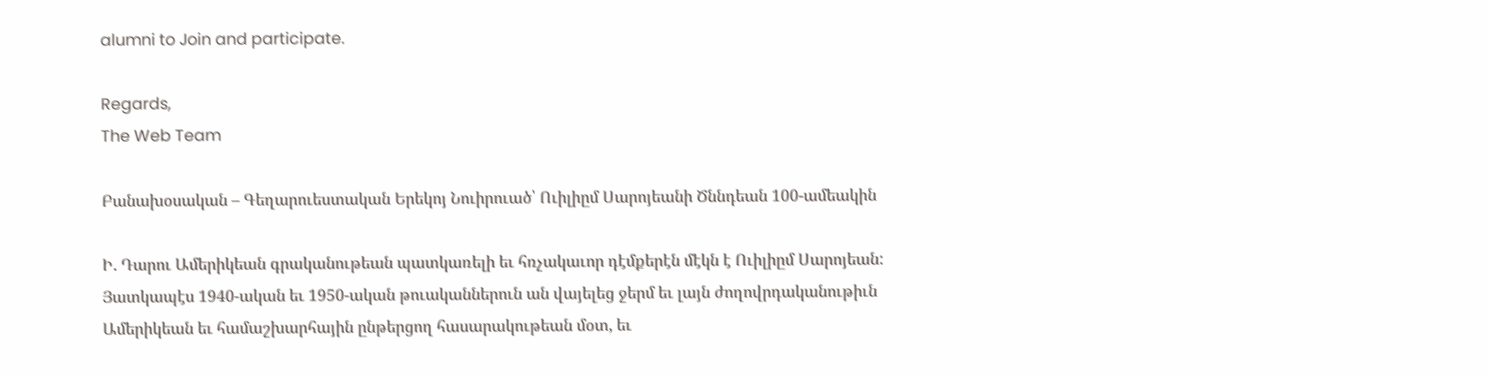alumni to Join and participate.

Regards,
The Web Team

Բանախօսական – Գեղարուեստական Երեկոյ Նուիրուած՝ Ուիլիըմ Սարոյեանի Ծննդեան 100-ամեակին

Ի. Դարու Ամերիկեան գրականութեան պատկառելի եւ հռչակաւոր դէմքերէն մէկն է Ուիլիըմ Սարոյեան: Յատկապէս 1940-ական եւ 1950-ական թուականներուն ան վայելեց ջերմ եւ լայն ժողովրդականութիւն Ամերիկեան եւ համաշխարհային ընթերցող հասարակութեան մօտ, եւ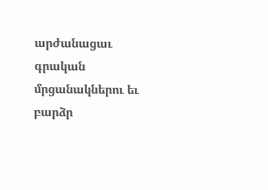արժանացաւ գրական մրցանակներու եւ բարձր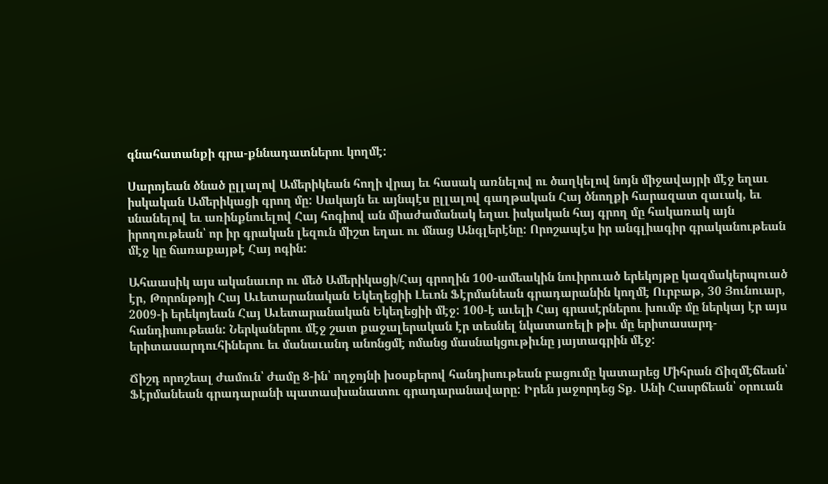գնահատանքի գրա-քննադատներու կողմէ:

Սարոյեան ծնած ըլլալով Ամերիկեան հողի վրայ եւ հասակ առնելով ու ծաղկելով նոյն միջավայրի մէջ եղաւ իսկական Ամերիկացի գրող մը: Սակայն եւ այնպէս ըլլալով գաղթական Հայ ծնողքի հարազատ զաւակ, եւ սնանելով եւ առինքնուելով Հայ հոգիով ան միաժամանակ եղաւ իսկական հայ գրող մը հակառակ այն իրողութեան՝ որ իր գրական լեզուն միշտ եղաւ ու մնաց Անգլերէնը: Որոշապէս իր անգլիագիր գրականութեան մէջ կը ճառաքայթէ Հայ ոգին:

Ահաասիկ այս ականաւոր ու մեծ Ամերիկացի/Հայ գրողին 100-ամեակին նուիրուած երեկոյթը կազմակերպուած էր, Թորոնթոյի Հայ Աւետարանական Եկեղեցիի Լեւոն Ֆէրմանեան գրադարանին կողմէ Ուրբաթ, 30 Յունուար, 2009-ի երեկոյեան Հայ Աւետարանական Եկեղեցիի մէջ: 100-է աւելի Հայ գրասէրներու խումբ մը ներկայ էր այս հանդիսութեան: Ներկաներու մէջ շատ քաջալերական էր տեսնել նկատառելի թիւ մը երիտասարդ-երիտասարդուհիներու եւ մանաւանդ անոնցմէ ոմանց մասնակցութիւնը յայտագրին մէջ:

Ճիշդ որոշեալ ժամուն՝ ժամը 8-ին՝ ողջոյնի խօսքերով հանդիսութեան բացումը կատարեց Միհրան Ճիզմէճեան՝ Ֆէրմանեան գրադարանի պատասխանատու գրադարանավարը: Իրեն յաջորդեց Տք. Անի Հասրճեան՝ օրուան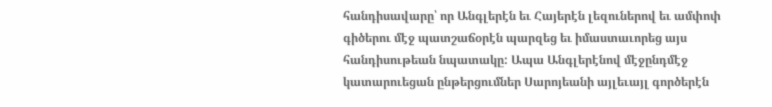հանդիսավարը՝ որ Անգլերէն եւ Հայերէն լեզուներով եւ ամփոփ գիծերու մէջ պատշաճօրէն պարզեց եւ իմաստաւորեց այս հանդիսութեան նպատակը: Ապա Անգլերէնով մէջընդմէջ կատարուեցան ընթերցումներ Սարոյեանի այլեւայլ գործերէն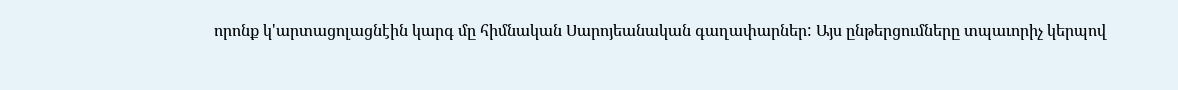որոնք կ'արտացոլացնէին կարգ մը հիմնական Սարոյեանական գաղափարներ: Այս ընթերցումները տպաւորիչ կերպով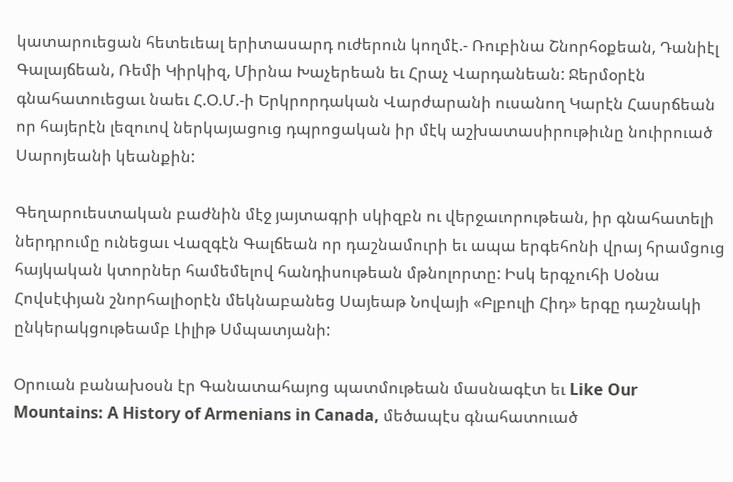կատարուեցան հետեւեալ երիտասարդ ուժերուն կողմէ.- Ռուբինա Շնորհօքեան, Դանիէլ Գալայճեան, Ռեմի Կիրկիզ, Միրնա Խաչերեան եւ Հրաչ Վարդանեան: Ջերմօրէն գնահատուեցաւ նաեւ Հ.Օ.Մ.-ի Երկրորդական Վարժարանի ուսանող Կարէն Հասրճեան որ հայերէն լեզուով ներկայացուց դպրոցական իր մէկ աշխատասիրութիւնը նուիրուած Սարոյեանի կեանքին:

Գեղարուեստական բաժնին մէջ յայտագրի սկիզբն ու վերջաւորութեան, իր գնահատելի ներդրումը ունեցաւ Վազգէն Գալճեան որ դաշնամուրի եւ ապա երգեհոնի վրայ հրամցուց հայկական կտորներ համեմելով հանդիսութեան մթնոլորտը: Իսկ երգչուհի Սօնա Հովսէփյան շնորհալիօրէն մեկնաբանեց Սայեաթ Նովայի «Բլբուլի Հիդ» երգը դաշնակի ընկերակցութեամբ Լիլիթ Սմպատյանի:

Օրուան բանախօսն էր Գանատահայոց պատմութեան մասնագէտ եւ Like Our Mountains: A History of Armenians in Canada, մեծապէս գնահատուած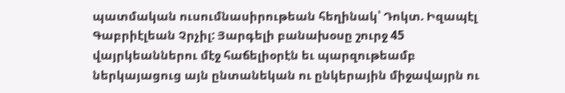պատմական ուսումնասիրութեան հեղինակ՝ Դոկտ. Իզապէլ Գաբրիէլեան Չրչիլ: Յարգելի բանախօսը շուրջ 45 վայրկեաններու մէջ հաճելիօրէն եւ պարզութեամբ ներկայացուց այն ընտանեկան ու ընկերային միջավայրն ու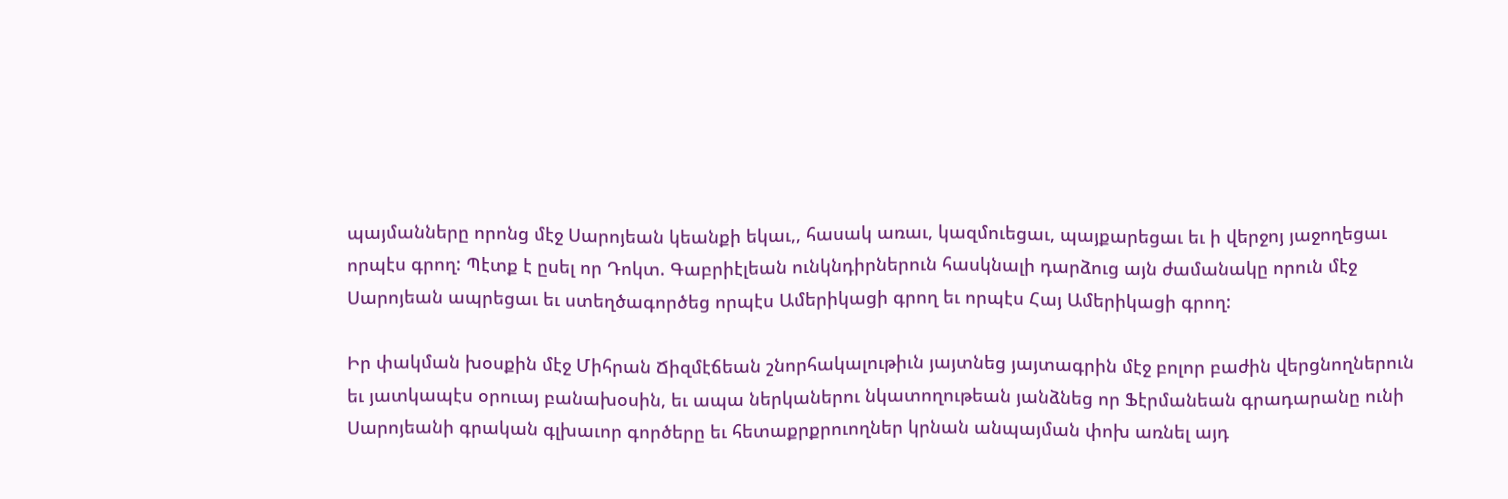պայմանները որոնց մէջ Սարոյեան կեանքի եկաւ,, հասակ առաւ, կազմուեցաւ, պայքարեցաւ եւ ի վերջոյ յաջողեցաւ որպէս գրող: Պէտք է ըսել որ Դոկտ. Գաբրիէլեան ունկնդիրներուն հասկնալի դարձուց այն ժամանակը որուն մէջ Սարոյեան ապրեցաւ եւ ստեղծագործեց որպէս Ամերիկացի գրող եւ որպէս Հայ Ամերիկացի գրող:

Իր փակման խօսքին մէջ Միհրան Ճիզմէճեան շնորհակալութիւն յայտնեց յայտագրին մէջ բոլոր բաժին վերցնողներուն եւ յատկապէս օրուայ բանախօսին, եւ ապա ներկաներու նկատողութեան յանձնեց որ Ֆէրմանեան գրադարանը ունի Սարոյեանի գրական գլխաւոր գործերը եւ հետաքրքրուողներ կրնան անպայման փոխ առնել այդ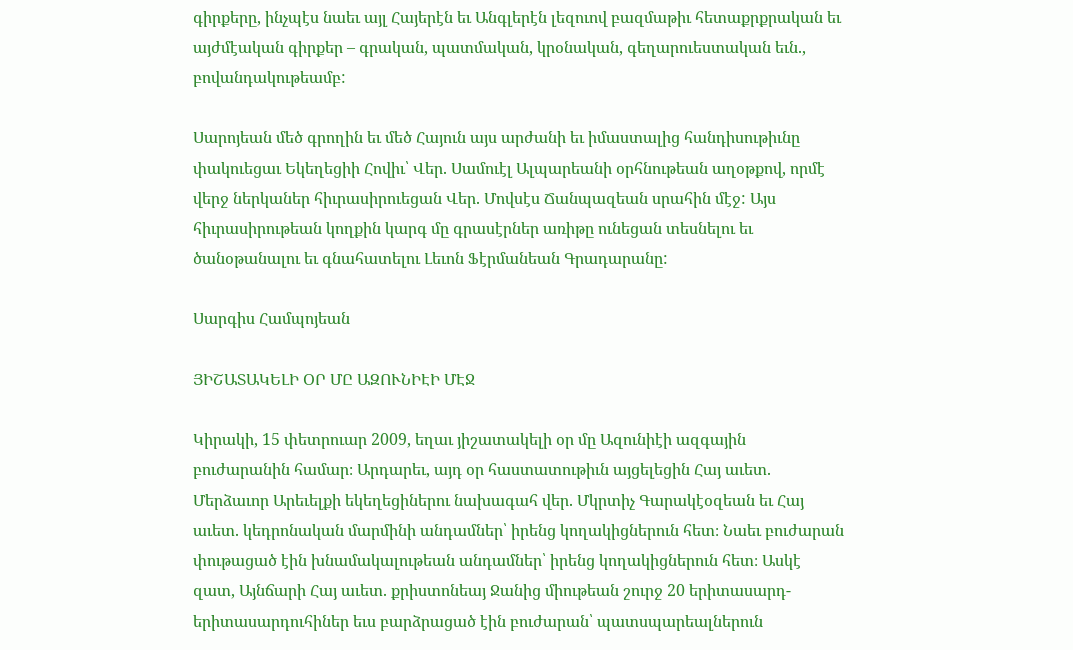գիրքերը, ինչպէս նաեւ այլ Հայերէն եւ Անգլերէն լեզուով բազմաթիւ հետաքրքրական եւ այժմէական գիրքեր – գրական, պատմական, կրօնական, գեղարուեստական եւն., բովանդակութեամբ:

Սարոյեան մեծ գրողին եւ մեծ Հայուն այս արժանի եւ իմաստալից հանդիսութիւնը փակուեցաւ Եկեղեցիի Հովիւ՝ Վեր. Սամուէլ Ալպարեանի օրհնութեան աղօթքով, որմէ վերջ ներկաներ հիւրասիրուեցան Վեր. Մովսէս Ճանպազեան սրահին մէջ: Այս հիւրասիրութեան կողքին կարգ մը գրասէրներ առիթը ունեցան տեսնելու եւ ծանօթանալու եւ գնահատելու Լեւոն Ֆէրմանեան Գրադարանը:

Սարգիս Համպոյեան

ՅԻՇԱՏԱԿԵԼԻ ՕՐ ՄԸ ԱԶՈՒՆԻԷԻ ՄԷՋ

Կիրակի, 15 փետրուար 2009, եղաւ յիշատակելի օր մը Ազունիէի ազգային բուժարանին համար։ Արդարեւ, այդ օր հաստատութիւն այցելեցին Հայ աւետ. Մերձաւոր Արեւելքի եկեղեցիներու նախագահ վեր. Մկրտիչ Գարակէօզեան եւ Հայ աւետ. կեդրոնական մարմինի անդամներ՝ իրենց կողակիցներուն հետ։ Նաեւ բուժարան փութացած էին խնամակալութեան անդամներ՝ իրենց կողակիցներուն հետ։ Ասկէ զատ, Այնճարի Հայ աւետ. քրիստոնեայ Ջանից միութեան շուրջ 20 երիտասարդ-երիտասարդուհիներ եւս բարձրացած էին բուժարան՝ պատսպարեալներուն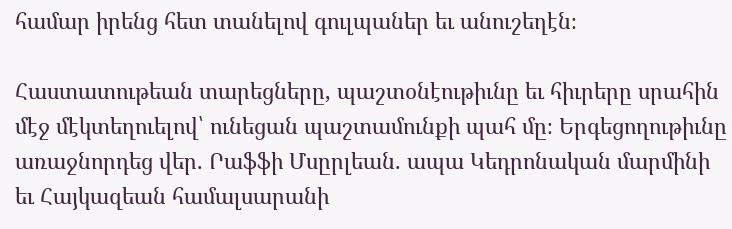համար իրենց հետ տանելով գուլպաներ եւ անուշեղէն։

Հաստատութեան տարեցները, պաշտօնէութիւնը եւ հիւրերը սրահին մէջ մէկտեղուելով՝ ունեցան պաշտամունքի պահ մը։ Երգեցողութիւնը առաջնորդեց վեր. Րաֆֆի Մսըրլեան. ապա Կեդրոնական մարմինի եւ Հայկազեան համալսարանի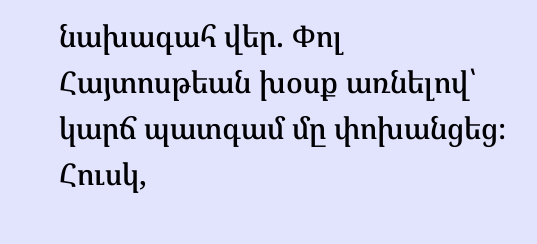նախագահ վեր. Փոլ Հայտոսթեան խօսք առնելով՝ կարճ պատգամ մը փոխանցեց։ Հուսկ,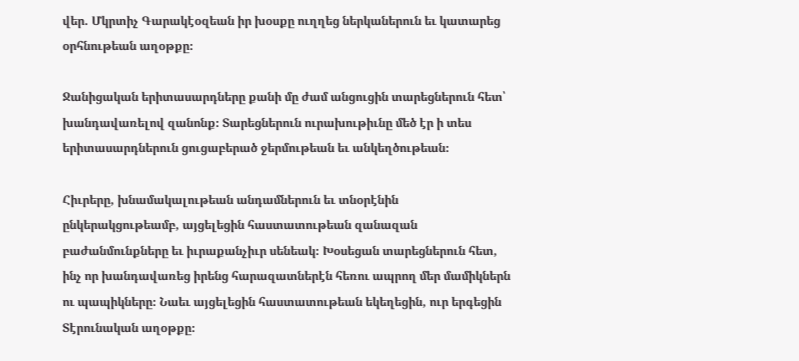վեր. Մկրտիչ Գարակէօզեան իր խօսքը ուղղեց ներկաներուն եւ կատարեց օրհնութեան աղօթքը։

Ջանիցական երիտասարդները քանի մը ժամ անցուցին տարեցներուն հետ՝ խանդավառելով զանոնք։ Տարեցներուն ուրախութիւնը մեծ էր ի տես երիտասարդներուն ցուցաբերած ջերմութեան եւ անկեղծութեան։

Հիւրերը, խնամակալութեան անդամներուն եւ տնօրէնին ընկերակցութեամբ, այցելեցին հաստատութեան զանազան բաժանմունքները եւ իւրաքանչիւր սենեակ։ Խօսեցան տարեցներուն հետ, ինչ որ խանդավառեց իրենց հարազատներէն հեռու ապրող մեր մամիկներն ու պապիկները։ Նաեւ այցելեցին հաստատութեան եկեղեցին, ուր երգեցին Տէրունական աղօթքը։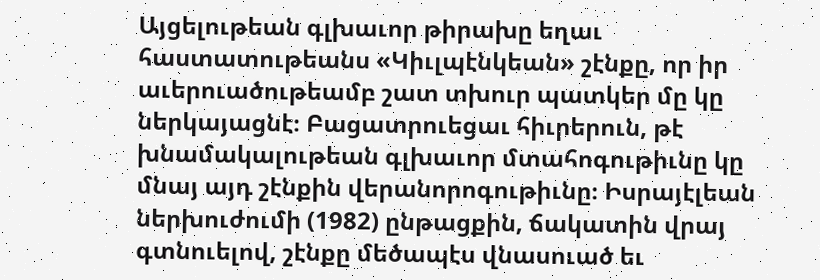Այցելութեան գլխաւոր թիրախը եղաւ հաստատութեանս «Կիւլպէնկեան» շէնքը, որ իր աւերուածութեամբ շատ տխուր պատկեր մը կը ներկայացնէ։ Բացատրուեցաւ հիւրերուն, թէ խնամակալութեան գլխաւոր մտահոգութիւնը կը մնայ այդ շէնքին վերանորոգութիւնը։ Իսրայէլեան ներխուժումի (1982) ընթացքին, ճակատին վրայ գտնուելով, շէնքը մեծապէս վնասուած եւ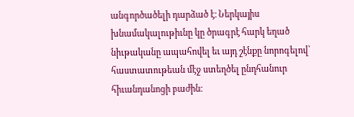անգործածելի դարձած է։ Ներկայիս խնամակալութիւնը կը ծրագրէ հարկ եղած նիւթականը ապահովել եւ այդ շէնքը նորոգելով՝ հաստատութեան մէջ ստեղծել ընդհանուր հիւանդանոցի բաժին։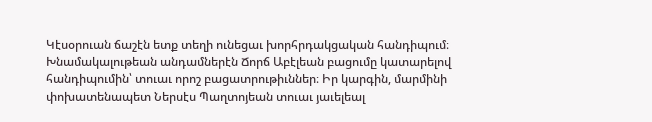Կէսօրուան ճաշէն ետք տեղի ունեցաւ խորհրդակցական հանդիպում։ Խնամակալութեան անդամներէն Ճորճ Աբէլեան բացումը կատարելով հանդիպումին՝ տուաւ որոշ բացատրութիւններ։ Իր կարգին, մարմինի փոխատենապետ Ներսէս Պաղտոյեան տուաւ յաւելեալ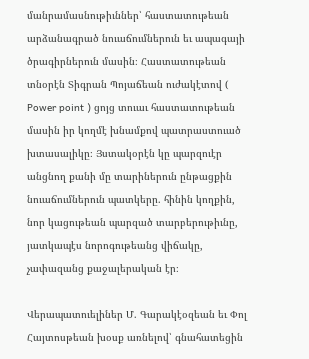մանրամասնութիւններ՝ հաստատութեան արձանագրած նուաճումներուն եւ ապագայի ծրագիրներուն մասին։ Հաստատութեան տնօրէն Տիգրան Պոյաճեան ուժակէտով ( Power point ) ցոյց տուաւ հաստատութեան մասին իր կողմէ խնամքով պատրաստուած խտասալիկը։ Յստակօրէն կը պարզուէր անցնող քանի մը տարիներուն ընթացքին նուաճումներուն պատկերը. հինին կողքին, նոր կացութեան պարզած տարբերութիւնը, յատկապէս նորոգութեանց վիճակը, չափազանց քաջալերական էր։

Վերապատուելիներ Մ. Գարակէօզեան եւ Փոլ Հայտոսթեան խօսք առնելով՝ գնահատեցին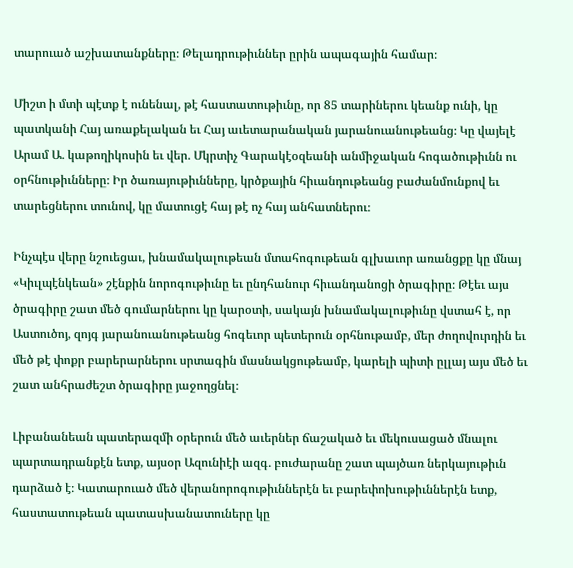տարուած աշխատանքները։ Թելադրութիւններ ըրին ապագային համար։

Միշտ ի մտի պէտք է ունենալ, թէ հաստատութիւնը, որ 85 տարիներու կեանք ունի, կը պատկանի Հայ առաքելական եւ Հայ աւետարանական յարանուանութեանց։ Կը վայելէ Արամ Ա. կաթողիկոսին եւ վեր. Մկրտիչ Գարակէօզեանի անմիջական հոգածութիւնն ու օրհնութիւնները։ Իր ծառայութիւնները, կրծքային հիւանդութեանց բաժանմունքով եւ տարեցներու տունով, կը մատուցէ հայ թէ ոչ հայ անհատներու։

Ինչպէս վերը նշուեցաւ, խնամակալութեան մտահոգութեան գլխաւոր առանցքը կը մնայ «Կիւլպէնկեան» շէնքին նորոգութիւնը եւ ընդհանուր հիւանդանոցի ծրագիրը։ Թէեւ այս ծրագիրը շատ մեծ գումարներու կը կարօտի, սակայն խնամակալութիւնը վստահ է, որ Աստուծոյ, զոյգ յարանուանութեանց հոգեւոր պետերուն օրհնութամբ, մեր ժողովուրդին եւ մեծ թէ փոքր բարերարներու սրտագին մասնակցութեամբ, կարելի պիտի ըլլայ այս մեծ եւ շատ անհրաժեշտ ծրագիրը յաջողցնել։

Լիբանանեան պատերազմի օրերուն մեծ աւերներ ճաշակած եւ մեկուսացած մնալու պարտադրանքէն ետք, այսօր Ազունիէի ազգ. բուժարանը շատ պայծառ ներկայութիւն դարձած է։ Կատարուած մեծ վերանորոգութիւններէն եւ բարեփոխութիւններէն ետք, հաստատութեան պատասխանատուները կը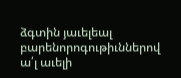ձգտին յաւելեալ բարենորոգութիւններով ա՛լ աւելի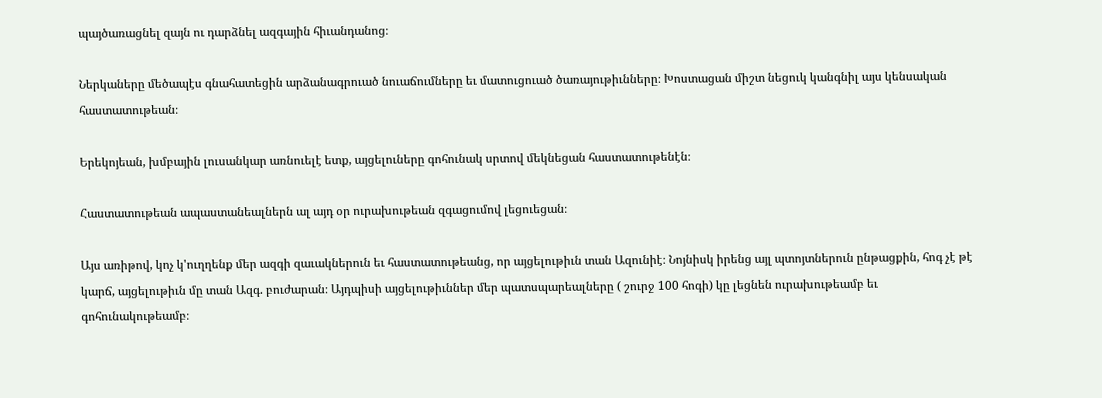պայծառացնել զայն ու դարձնել ազգային հիւանդանոց։

Ներկաները մեծապէս գնահատեցին արձանագրուած նուաճումները եւ մատուցուած ծառայութիւնները։ Խոստացան միշտ նեցուկ կանգնիլ այս կենսական հաստատութեան։

Երեկոյեան, խմբային լուսանկար առնուելէ ետք, այցելուները գոհունակ սրտով մեկնեցան հաստատութենէն։

Հաստատութեան ապաստանեալներն ալ այդ օր ուրախութեան զգացումով լեցուեցան։

Այս առիթով, կոչ կ'ուղղենք մեր ազգի զաւակներուն եւ հաստատութեանց, որ այցելութիւն տան Ազունիէ։ Նոյնիսկ իրենց այլ պտոյտներուն ընթացքին, հոգ չէ թէ կարճ, այցելութիւն մը տան Ազգ. բուժարան։ Այդպիսի այցելութիւններ մեր պատսպարեալները ( շուրջ 100 հոգի) կը լեցնեն ուրախութեամբ եւ գոհունակութեամբ։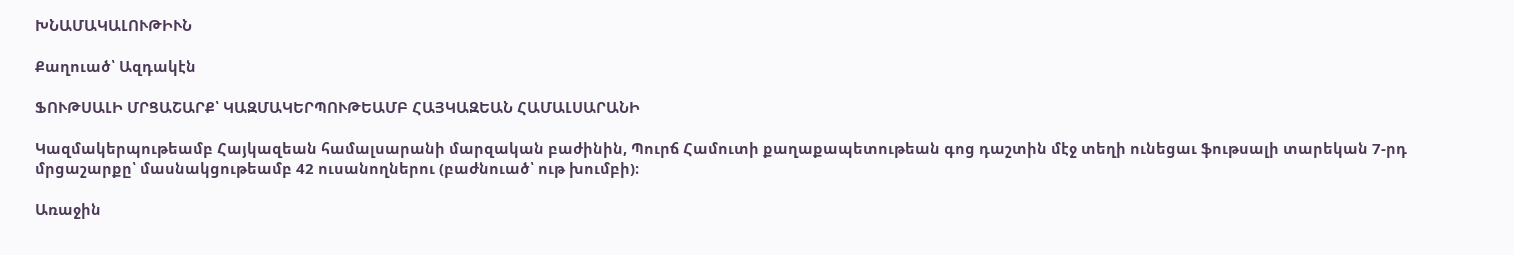ԽՆԱՄԱԿԱԼՈՒԹԻՒՆ

Քաղուած՝ Ազդակէն

ՖՈՒԹՍԱԼԻ ՄՐՑԱՇԱՐՔ՝ ԿԱԶՄԱԿԵՐՊՈՒԹԵԱՄԲ ՀԱՅԿԱԶԵԱՆ ՀԱՄԱԼՍԱՐԱՆԻ

Կազմակերպութեամբ Հայկազեան համալսարանի մարզական բաժինին, Պուրճ Համուտի քաղաքապետութեան գոց դաշտին մէջ տեղի ունեցաւ ֆութսալի տարեկան 7-րդ մրցաշարքը՝ մասնակցութեամբ 42 ուսանողներու (բաժնուած՝ ութ խումբի)։

Առաջին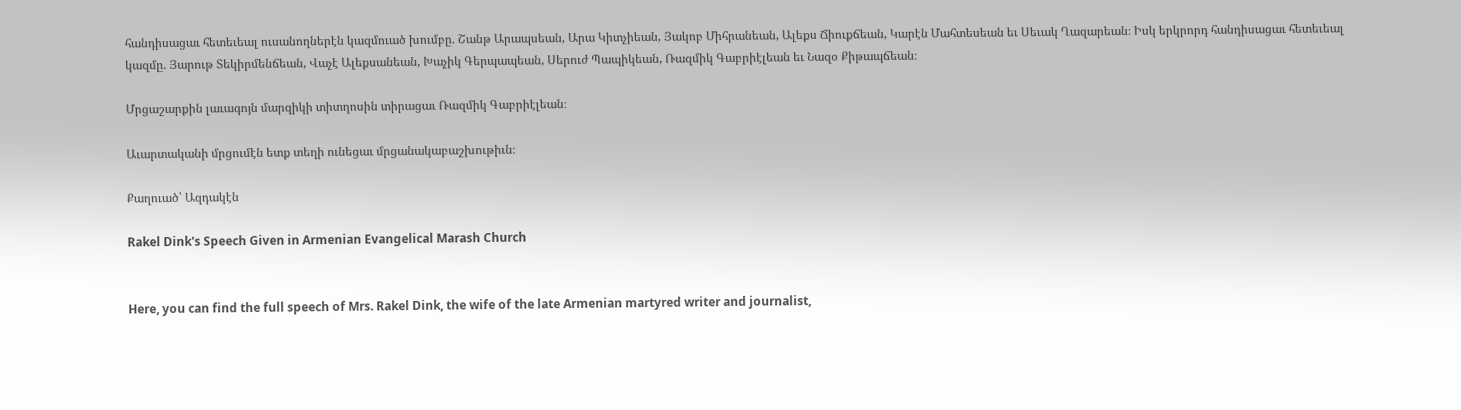հանդիսացաւ հետեւեալ ուսանողներէն կազմուած խումբը. Շանթ Արապսեան, Արա Կիտչիեան, Յակոբ Միհրանեան, Ալեքս Ճիուքճեան, Կարէն Մահտեսեան եւ Սեւակ Ղազարեան։ Իսկ երկրորդ հանդիսացաւ հետեւեալ կազմը. Յարութ Տեկիրմենճեան, Վաչէ Ալեքսանեան, Խաչիկ Գերպապեան, Սերուժ Պապիկեան, Ռազմիկ Գաբրիէլեան եւ Նազօ Քիթապճեան։

Մրցաշարքին լաւագոյն մարզիկի տիտղոսին տիրացաւ Ռազմիկ Գաբրիէլեան։

Աւարտականի մրցումէն ետք տեղի ունեցաւ մրցանակաբաշխութիւն։

Քաղուած՝ Ազդակէն

Rakel Dink's Speech Given in Armenian Evangelical Marash Church


Here, you can find the full speech of Mrs. Rakel Dink, the wife of the late Armenian martyred writer and journalist,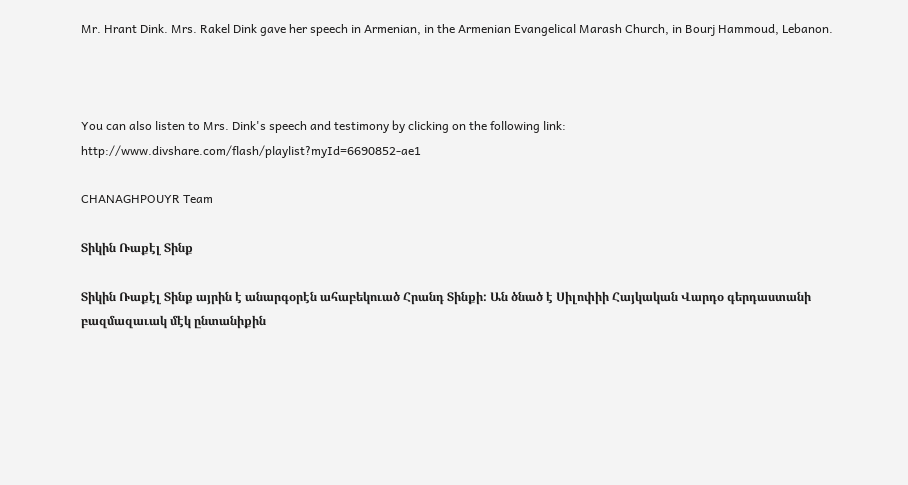Mr. Hrant Dink. Mrs. Rakel Dink gave her speech in Armenian, in the Armenian Evangelical Marash Church, in Bourj Hammoud, Lebanon.



You can also listen to Mrs. Dink's speech and testimony by clicking on the following link: http://www.divshare.com/flash/playlist?myId=6690852-ae1

CHANAGHPOUYR Team

Տիկին Ռաքէլ Տինք

Տիկին Ռաքէլ Տինք այրին է անարգօրէն ահաբեկուած Հրանդ Տինքի: Ան ծնած է Սիլոփիի Հայկական Վարդօ գերդաստանի բազմազաւակ մէկ ընտանիքին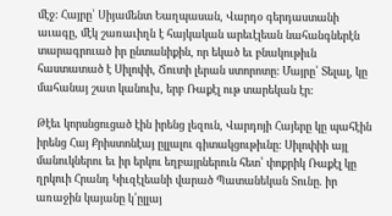մէջ: Հայրը՝ Սիյամենտ Եաղպասան, Վարդօ գերդաստանի աւագը, մէկ շառաւիղն է հայկական արեւէլեան նահանգներէն տարագրուած իր ընտանիքին, որ եկած եւ բնակութիւն հաստատած է Սիլոփի, Ճուտի լերան ստորոտը: Մայրը՝ Տելալ, կը մահանայ շատ կանուխ, երբ Ռաքէլ ութ տարեկան էր:

Թէեւ կորսնցուցած էին իրենց լեզուն, Վարդոյի Հայերը կը պահէին իրենց Հայ Քրիստոնէայ ըլլալու գիտակցութիւնը: Սիլոփիի այլ մանուկներու եւ իր երկու եղբայրներուն հետ՝ փոքրիկ Ռաքէլ կը ղրկուի Հրանդ Կիւզէլեանի վարած Պատանեկան Տունը. իր առաջին կայանը կ՛ըլլայ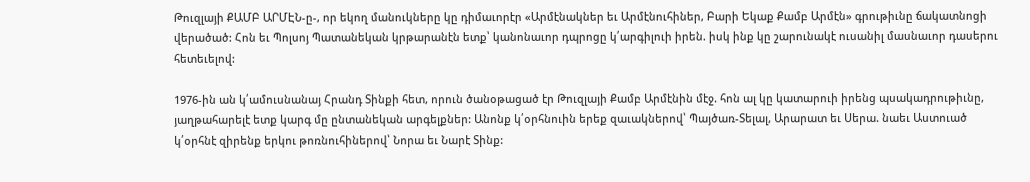Թուզլայի ՔԱՄԲ ԱՐՄԷՆ-ը-, որ եկող մանուկները կը դիմաւորէր «Արմէնակներ եւ Արմէնուհիներ, Բարի Եկաք Քամբ Արմէն» գրութիւնը ճակատնոցի վերածած: Հոն եւ Պոլսոյ Պատանեկան կրթարանէն ետք՝ կանոնաւոր դպրոցը կ՛արգիլուի իրեն. իսկ ինք կը շարունակէ ուսանիլ մասնաւոր դասերու հետեւելով:

1976-ին ան կ՛ամուսնանայ Հրանդ Տինքի հետ, որուն ծանօթացած էր Թուզլայի Քամբ Արմէնին մէջ. հոն ալ կը կատարուի իրենց պսակադրութիւնը, յաղթահարելէ ետք կարգ մը ընտանեկան արգելքներ: Անոնք կ՛օրհնուին երեք զաւակներով՝ Պայծառ-Տելալ, Արարատ եւ Սերա. նաեւ Աստուած կ՛օրհնէ զիրենք երկու թոռնուհիներով՝ Նորա եւ Նարէ Տինք: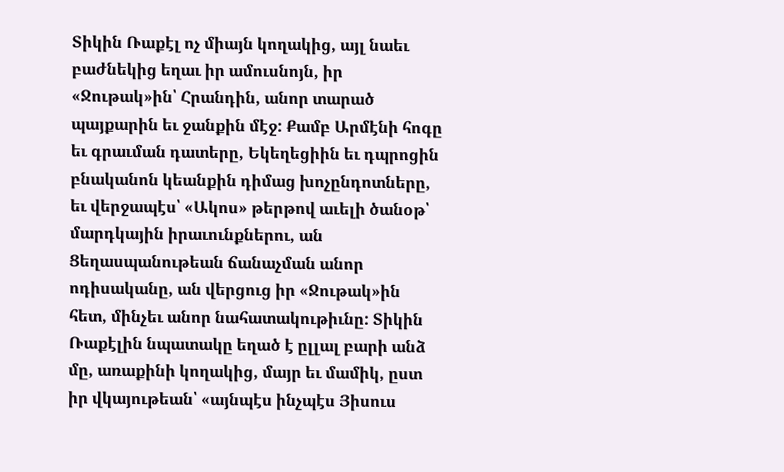Տիկին Ռաքէլ ոչ միայն կողակից, այլ նաեւ բաժնեկից եղաւ իր ամուսնոյն, իր «Ջութակ»ին՝ Հրանդին, անոր տարած պայքարին եւ ջանքին մէջ: Քամբ Արմէնի հոգը եւ գրաւման դատերը, Եկեղեցիին եւ դպրոցին բնականոն կեանքին դիմաց խոչընդոտները, եւ վերջապէս՝ «Ակոս» թերթով աւելի ծանօթ՝ մարդկային իրաւունքներու, ան Ցեղասպանութեան ճանաչման անոր ոդիսականը, ան վերցուց իր «Ջութակ»ին հետ, մինչեւ անոր նահատակութիւնը: Տիկին Ռաքէլին նպատակը եղած է ըլլալ բարի անձ մը, առաքինի կողակից, մայր եւ մամիկ, ըստ իր վկայութեան՝ «այնպէս ինչպէս Յիսուս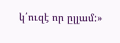կ՛ուզէ որ ըլլամ:»